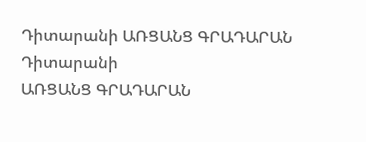Դիտարանի ԱՌՑԱՆՑ ԳՐԱԴԱՐԱՆ
Դիտարանի
ԱՌՑԱՆՑ ԳՐԱԴԱՐԱՆ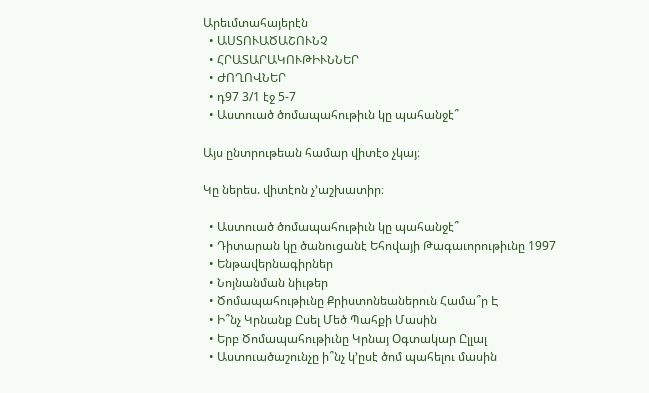Արեւմտահայերէն
  • ԱՍՏՈՒԱԾԱՇՈՒՆՉ
  • ՀՐԱՏԱՐԱԿՈՒԹԻՒՆՆԵՐ
  • ԺՈՂՈՎՆԵՐ
  • դ97 3/1 էջ 5-7
  • Աստուած ծոմապահութիւն կը պահանջէ՞

Այս ընտրութեան համար վիտէօ չկայ։

Կը ներես. վիտէոն չ’աշխատիր։

  • Աստուած ծոմապահութիւն կը պահանջէ՞
  • Դիտարան կը ծանուցանէ Եհովայի Թագաւորութիւնը 1997
  • Ենթավերնագիրներ
  • Նոյնանման նիւթեր
  • Ծոմապահութիւնը Քրիստոնեաներուն Համա՞ր Է
  • Ի՞նչ Կրնանք Ըսել Մեծ Պահքի Մասին
  • Երբ Ծոմապահութիւնը Կրնայ Օգտակար Ըլլալ
  • Աստուածաշունչը ի՞նչ կ’ըսէ ծոմ պահելու մասին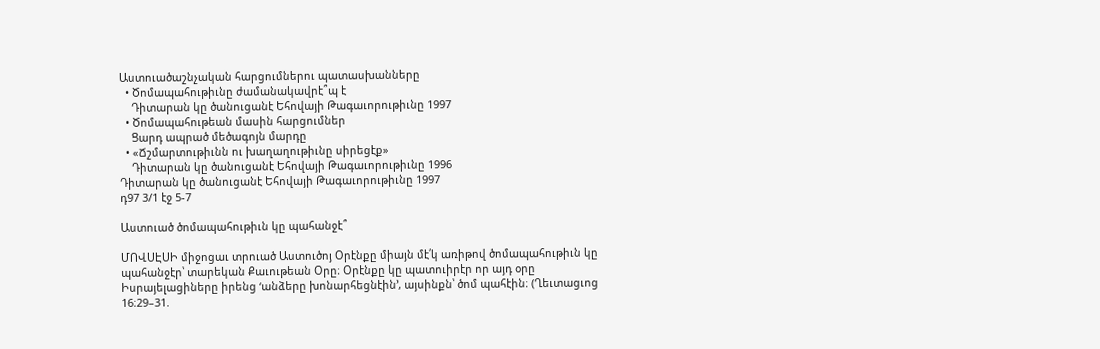Աստուածաշնչական հարցումներու պատասխանները
  • Ծոմապահութիւնը ժամանակավրէ՞պ է
    Դիտարան կը ծանուցանէ Եհովայի Թագաւորութիւնը 1997
  • Ծոմապահութեան մասին հարցումներ
    Ցարդ ապրած մեծագոյն մարդը
  • «Ճշմարտութիւնն ու խաղաղութիւնը սիրեցէք»
    Դիտարան կը ծանուցանէ Եհովայի Թագաւորութիւնը 1996
Դիտարան կը ծանուցանէ Եհովայի Թագաւորութիւնը 1997
դ97 3/1 էջ 5-7

Աստուած ծոմապահութիւն կը պահանջէ՞

ՄՈՎՍԷՍԻ միջոցաւ տրուած Աստուծոյ Օրէնքը միայն մէ՛կ առիթով ծոմապահութիւն կը պահանջէր՝ տարեկան Քաւութեան Օրը։ Օրէնքը կը պատուիրէր որ այդ օրը Իսրայելացիները իրենց ‘անձերը խոնարհեցնէին’, այսինքն՝ ծոմ պահէին։ (Ղեւտացւոց 16։29–31.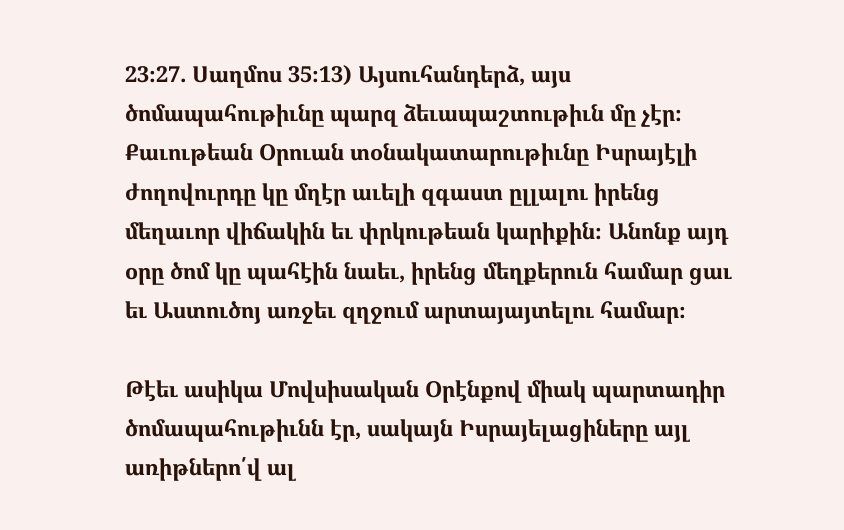23։27. Սաղմոս 35։13) Այսուհանդերձ, այս ծոմապահութիւնը պարզ ձեւապաշտութիւն մը չէր։ Քաւութեան Օրուան տօնակատարութիւնը Իսրայէլի ժողովուրդը կը մղէր աւելի զգաստ ըլլալու իրենց մեղաւոր վիճակին եւ փրկութեան կարիքին։ Անոնք այդ օրը ծոմ կը պահէին նաեւ, իրենց մեղքերուն համար ցաւ եւ Աստուծոյ առջեւ զղջում արտայայտելու համար։

Թէեւ ասիկա Մովսիսական Օրէնքով միակ պարտադիր ծոմապահութիւնն էր, սակայն Իսրայելացիները այլ առիթներո՛վ ալ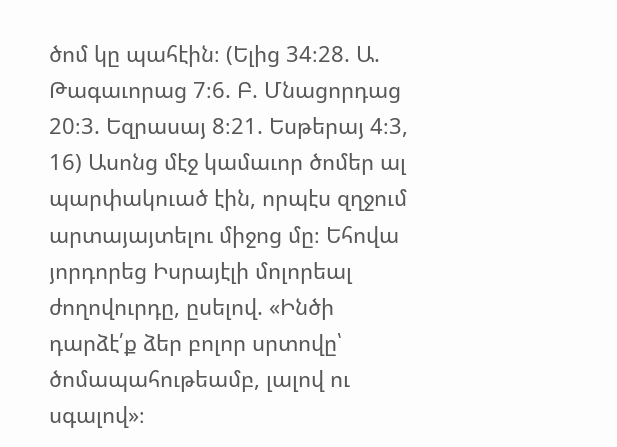ծոմ կը պահէին։ (Ելից 34։28. Ա. Թագաւորաց 7։6. Բ. Մնացորդաց 20։3. Եզրասայ 8։21. Եսթերայ 4։3, 16) Ասոնց մէջ կամաւոր ծոմեր ալ պարփակուած էին, որպէս զղջում արտայայտելու միջոց մը։ Եհովա յորդորեց Իսրայէլի մոլորեալ ժողովուրդը, ըսելով. «Ինծի դարձէ՛ք ձեր բոլոր սրտովը՝ ծոմապահութեամբ, լալով ու սգալով»։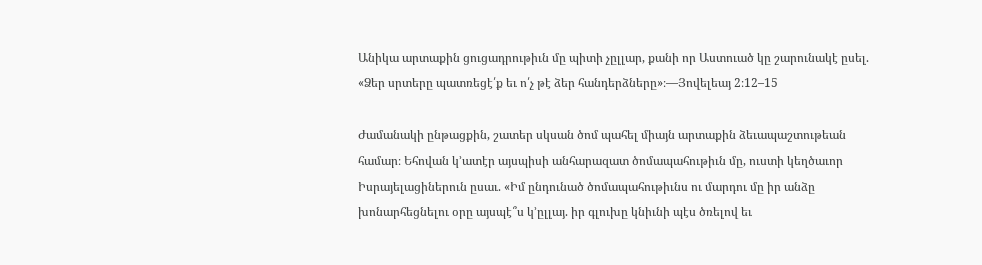Անիկա արտաքին ցուցադրութիւն մը պիտի չըլլար, քանի որ Աստուած կը շարունակէ ըսել. «Ձեր սրտերը պատռեցէ՛ք եւ ո՛չ թէ ձեր հանդերձները»։—Յովելեայ 2։12–15

Ժամանակի ընթացքին, շատեր սկսան ծոմ պահել միայն արտաքին ձեւապաշտութեան համար։ Եհովան կ’ատէր այսպիսի անհարազատ ծոմապահութիւն մը, ուստի կեղծաւոր Իսրայելացիներուն ըսաւ. «Իմ ընդունած ծոմապահութիւնս ու մարդու մը իր անձը խոնարհեցնելու օրը այսպէ՞ս կ’ըլլայ. իր գլուխը կնիւնի պէս ծռելով եւ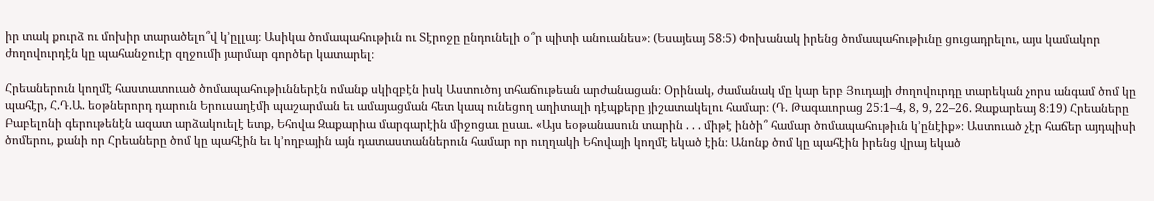իր տակ քուրձ ու մոխիր տարածելո՞վ կ’ըլլայ։ Ասիկա ծոմապահութիւն ու Տէրոջը ընդունելի օ՞ր պիտի անուանես»։ (Եսայեայ 58։5) Փոխանակ իրենց ծոմապահութիւնը ցուցադրելու, այս կամակոր ժողովուրդէն կը պահանջուէր զղջումի յարմար գործեր կատարել։

Հրեաներուն կողմէ հաստատուած ծոմապահութիւններէն ոմանք սկիզբէն իսկ Աստուծոյ տհաճութեան արժանացան։ Օրինակ, ժամանակ մը կար երբ Յուդայի ժողովուրդը տարեկան չորս անգամ ծոմ կը պահէր, Հ.Դ.Ա. եօթներորդ դարուն Երուսաղէմի պաշարման եւ ամայացման հետ կապ ունեցող աղիտալի դէպքերը յիշատակելու համար։ (Դ. Թագաւորաց 25։1–4, 8, 9, 22–26. Զաքարեայ 8։19) Հրեաները Բաբելոնի գերութենէն ազատ արձակուելէ ետք, Եհովա Զաքարիա մարգարէին միջոցաւ ըսաւ. «Այս եօթանասուն տարին . . . միթէ ինծի՞ համար ծոմապահութիւն կ’ընէիք»։ Աստուած չէր հաճեր այդպիսի ծոմերու, քանի որ Հրեաները ծոմ կը պահէին եւ կ’ողբային այն դատաստաններուն համար որ ուղղակի Եհովայի կողմէ եկած էին։ Անոնք ծոմ կը պահէին իրենց վրայ եկած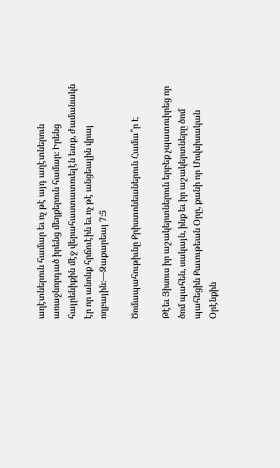աղէտներուն համար եւ ոչ թէ այդ աղէտներուն առաջնորդած իրենց մեղքերուն համար։ Իրենց հայրենիքին մէջ վերահաստատուելէն ետք, ժամանակն էր որ անոնք հրճուէին եւ ոչ թէ անցեալին վրայ ողբային։—Զաքարեայ 7։5

Ծոմապահութիւնը Քրիստոնեաներուն Համա՞ր Է

Թէեւ Յիսուս իր աշակերտներուն երբեք չպատուիրեց որ ծոմ պահեն, սակայն, ինք եւ իր աշակերտները ծոմ պահեցին Քաւութեան Օրը, քանի որ Մովսիսական Օրէնքին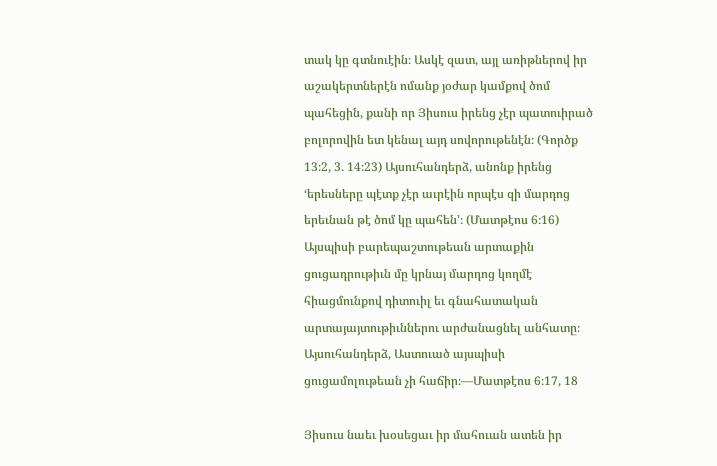տակ կը գտնուէին։ Ասկէ զատ, այլ առիթներով իր աշակերտներէն ոմանք յօժար կամքով ծոմ պահեցին, քանի որ Յիսուս իրենց չէր պատուիրած բոլորովին ետ կենալ այդ սովորութենէն։ (Գործք 13։2, 3. 14։23) Այսուհանդերձ, անոնք իրենց ‘երեսները պէտք չէր աւրէին որպէս զի մարդոց երեւնան թէ ծոմ կը պահեն’։ (Մատթէոս 6։16) Այսպիսի բարեպաշտութեան արտաքին ցուցադրութիւն մը կրնայ մարդոց կողմէ հիացմունքով դիտուիլ եւ գնահատական արտայայտութիւններու արժանացնել անհատը։ Այսուհանդերձ, Աստուած այսպիսի ցուցամոլութեան չի հաճիր։—Մատթէոս 6։17, 18

Յիսուս նաեւ խօսեցաւ իր մահուան ատեն իր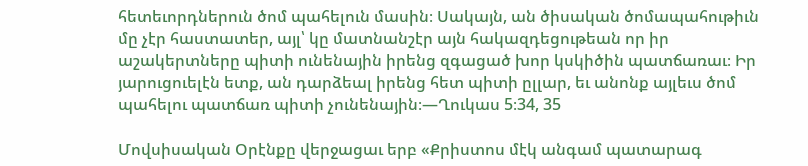հետեւորդներուն ծոմ պահելուն մասին։ Սակայն, ան ծիսական ծոմապահութիւն մը չէր հաստատեր, այլ՝ կը մատնանշէր այն հակազդեցութեան որ իր աշակերտները պիտի ունենային իրենց զգացած խոր կսկիծին պատճառաւ։ Իր յարուցուելէն ետք, ան դարձեալ իրենց հետ պիտի ըլլար, եւ անոնք այլեւս ծոմ պահելու պատճառ պիտի չունենային։—Ղուկաս 5։34, 35

Մովսիսական Օրէնքը վերջացաւ երբ «Քրիստոս մէկ անգամ պատարագ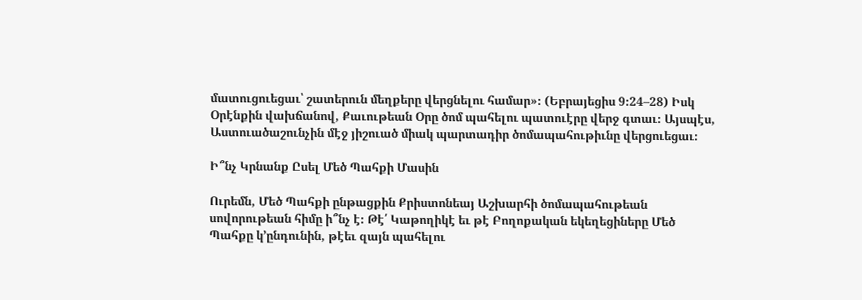մատուցուեցաւ՝ շատերուն մեղքերը վերցնելու համար»։ (Եբրայեցիս 9։24–28) Իսկ Օրէնքին վախճանով, Քաւութեան Օրը ծոմ պահելու պատուէրը վերջ գտաւ։ Այսպէս, Աստուածաշունչին մէջ յիշուած միակ պարտադիր ծոմապահութիւնը վերցուեցաւ։

Ի՞նչ Կրնանք Ըսել Մեծ Պահքի Մասին

Ուրեմն, Մեծ Պահքի ընթացքին Քրիստոնեայ Աշխարհի ծոմապահութեան սովորութեան հիմը ի՞նչ է։ Թէ՛ Կաթողիկէ եւ թէ Բողոքական եկեղեցիները Մեծ Պահքը կ’ընդունին, թէեւ զայն պահելու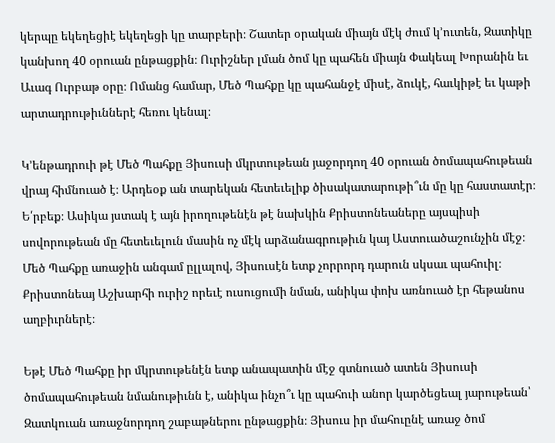կերպը եկեղեցիէ եկեղեցի կը տարբերի։ Շատեր օրական միայն մէկ ժում կ’ուտեն, Զատիկը կանխող 40 օրուան ընթացքին։ Ուրիշներ լման ծոմ կը պահեն միայն Փակեալ Խորանին եւ Աւագ Ուրբաթ օրը։ Ոմանց համար, Մեծ Պահքը կը պահանջէ միսէ, ձուկէ, հաւկիթէ եւ կաթի արտադրութիւններէ հեռու կենալ։

Կ’ենթադրուի թէ Մեծ Պահքը Յիսուսի մկրտութեան յաջորդող 40 օրուան ծոմապահութեան վրայ հիմնուած է։ Արդեօք ան տարեկան հետեւելիք ծիսակատարութի՞ւն մը կը հաստատէր։ Ե՛րբեք։ Ասիկա յստակ է այն իրողութենէն թէ նախկին Քրիստոնեաները այսպիսի սովորութեան մը հետեւելուն մասին ոչ մէկ արձանագրութիւն կայ Աստուածաշունչին մէջ։ Մեծ Պահքը առաջին անգամ ըլլալով, Յիսուսէն ետք չորրորդ դարուն սկսաւ պահուիլ։ Քրիստոնեայ Աշխարհի ուրիշ որեւէ ուսուցումի նման, անիկա փոխ առնուած էր հեթանոս աղբիւրներէ։

Եթէ Մեծ Պահքը իր մկրտութենէն ետք անապատին մէջ գտնուած ատեն Յիսուսի ծոմապահութեան նմանութիւնն է, անիկա ինչո՞ւ կը պահուի անոր կարծեցեալ յարութեան՝ Զատկուան առաջնորդող շաբաթներու ընթացքին։ Յիսուս իր մահուընէ առաջ ծոմ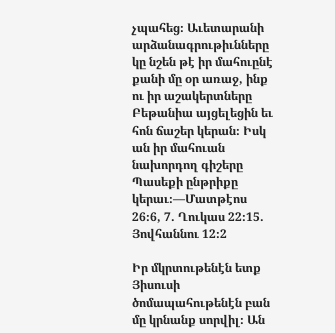չպահեց։ Աւետարանի արձանագրութիւնները կը նշեն թէ իր մահուընէ քանի մը օր առաջ, ինք ու իր աշակերտները Բեթանիա այցելեցին եւ հոն ճաշեր կերան։ Իսկ ան իր մահուան նախորդող գիշերը Պասեքի ընթրիքը կերաւ։—Մատթէոս 26։6, 7. Ղուկաս 22։15. Յովհաննու 12։2

Իր մկրտութենէն ետք Յիսուսի ծոմապահութենէն բան մը կրնանք սորվիլ։ Ան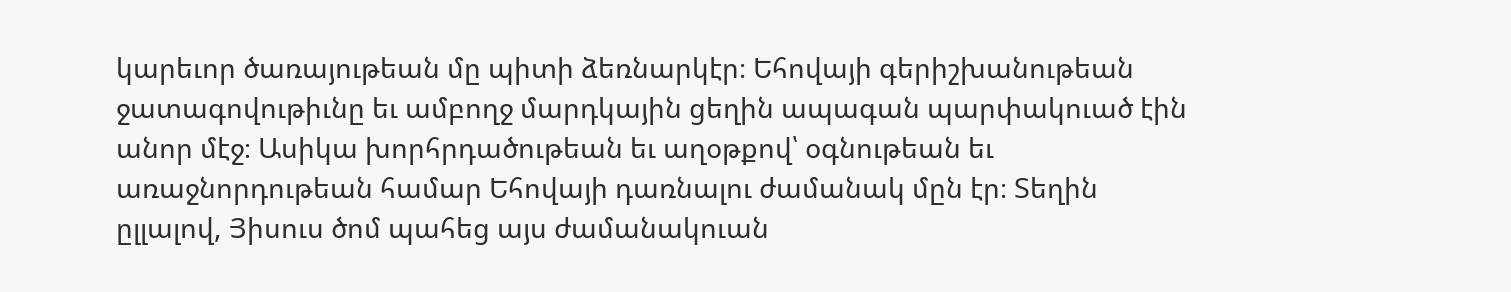կարեւոր ծառայութեան մը պիտի ձեռնարկէր։ Եհովայի գերիշխանութեան ջատագովութիւնը եւ ամբողջ մարդկային ցեղին ապագան պարփակուած էին անոր մէջ։ Ասիկա խորհրդածութեան եւ աղօթքով՝ օգնութեան եւ առաջնորդութեան համար Եհովայի դառնալու ժամանակ մըն էր։ Տեղին ըլլալով, Յիսուս ծոմ պահեց այս ժամանակուան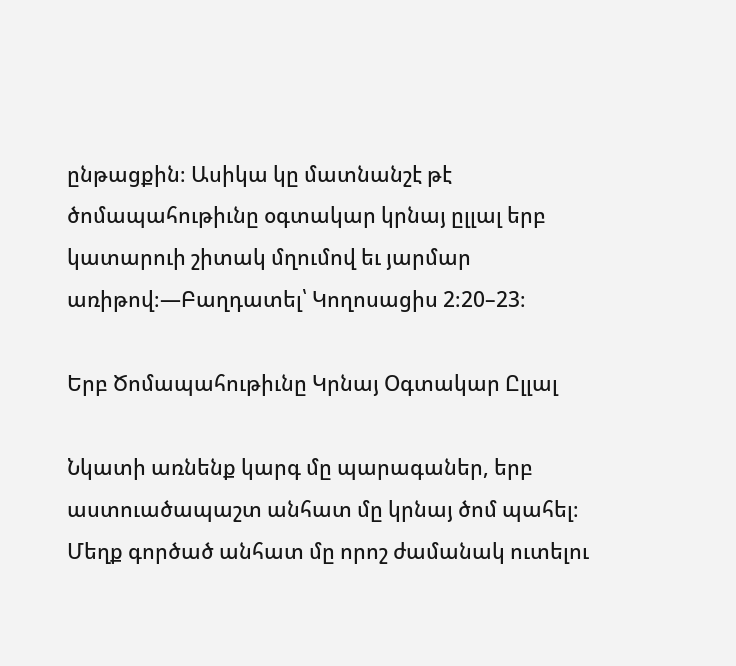ընթացքին։ Ասիկա կը մատնանշէ թէ ծոմապահութիւնը օգտակար կրնայ ըլլալ երբ կատարուի շիտակ մղումով եւ յարմար առիթով։—Բաղդատել՝ Կողոսացիս 2։20–23։

Երբ Ծոմապահութիւնը Կրնայ Օգտակար Ըլլալ

Նկատի առնենք կարգ մը պարագաներ, երբ աստուածապաշտ անհատ մը կրնայ ծոմ պահել։ Մեղք գործած անհատ մը որոշ ժամանակ ուտելու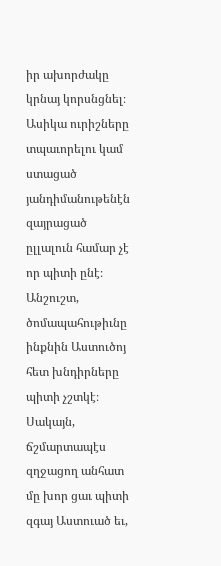իր ախորժակը կրնայ կորսնցնել։ Ասիկա ուրիշները տպաւորելու կամ ստացած յանդիմանութենէն զայրացած ըլլալուն համար չէ որ պիտի ընէ։ Անշուշտ, ծոմապահութիւնը ինքնին Աստուծոյ հետ խնդիրները պիտի չշտկէ։ Սակայն, ճշմարտապէս զղջացող անհատ մը խոր ցաւ պիտի զգայ Աստուած եւ,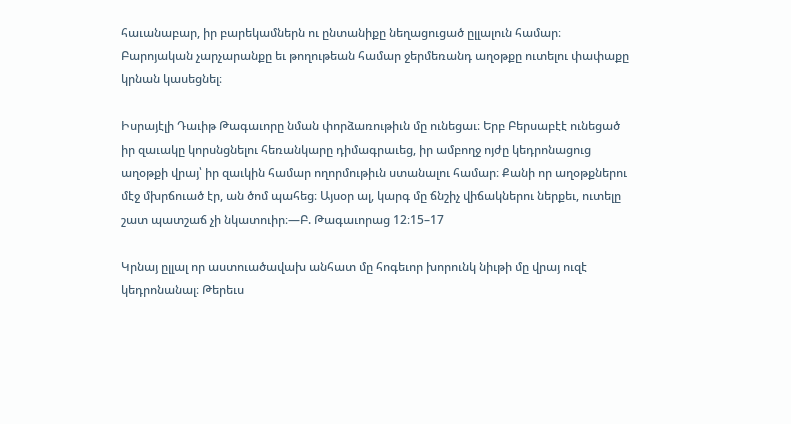հաւանաբար, իր բարեկամներն ու ընտանիքը նեղացուցած ըլլալուն համար։ Բարոյական չարչարանքը եւ թողութեան համար ջերմեռանդ աղօթքը ուտելու փափաքը կրնան կասեցնել։

Իսրայէլի Դաւիթ Թագաւորը նման փորձառութիւն մը ունեցաւ։ Երբ Բերսաբէէ ունեցած իր զաւակը կորսնցնելու հեռանկարը դիմագրաւեց, իր ամբողջ ոյժը կեդրոնացուց աղօթքի վրայ՝ իր զաւկին համար ողորմութիւն ստանալու համար։ Քանի որ աղօթքներու մէջ մխրճուած էր, ան ծոմ պահեց։ Այսօր ալ, կարգ մը ճնշիչ վիճակներու ներքեւ, ուտելը շատ պատշաճ չի նկատուիր։—Բ. Թագաւորաց 12։15–17

Կրնայ ըլլալ որ աստուածավախ անհատ մը հոգեւոր խորունկ նիւթի մը վրայ ուզէ կեդրոնանալ։ Թերեւս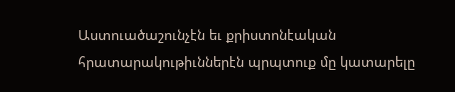Աստուածաշունչէն եւ քրիստոնէական հրատարակութիւններէն պրպտուք մը կատարելը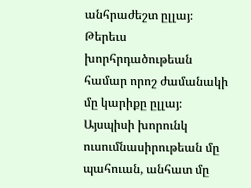անհրաժեշտ ըլլայ։ Թերեւս խորհրդածութեան համար որոշ ժամանակի մը կարիքը ըլլայ։ Այսպիսի խորունկ ուսումնասիրութեան մը պահուան, անհատ մը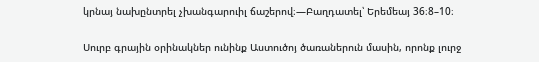կրնայ նախընտրել չխանգարուիլ ճաշերով։—Բաղդատել՝ Երեմեայ 36։8–10։

Սուրբ գրային օրինակներ ունինք Աստուծոյ ծառաներուն մասին, որոնք լուրջ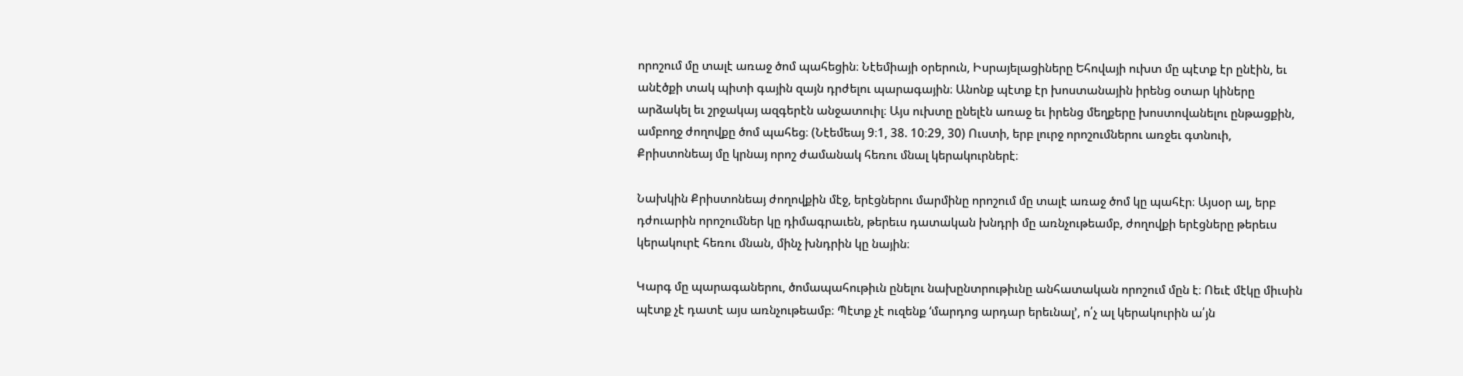որոշում մը տալէ առաջ ծոմ պահեցին։ Նէեմիայի օրերուն, Իսրայելացիները Եհովայի ուխտ մը պէտք էր ընէին, եւ անէծքի տակ պիտի գային զայն դրժելու պարագային։ Անոնք պէտք էր խոստանային իրենց օտար կիները արձակել եւ շրջակայ ազգերէն անջատուիլ։ Այս ուխտը ընելէն առաջ եւ իրենց մեղքերը խոստովանելու ընթացքին, ամբողջ ժողովքը ծոմ պահեց։ (Նէեմեայ 9։1, 38. 10։29, 30) Ուստի, երբ լուրջ որոշումներու առջեւ գտնուի, Քրիստոնեայ մը կրնայ որոշ ժամանակ հեռու մնալ կերակուրներէ։

Նախկին Քրիստոնեայ ժողովքին մէջ, երէցներու մարմինը որոշում մը տալէ առաջ ծոմ կը պահէր։ Այսօր ալ, երբ դժուարին որոշումներ կը դիմագրաւեն, թերեւս դատական խնդրի մը առնչութեամբ, ժողովքի երէցները թերեւս կերակուրէ հեռու մնան, մինչ խնդրին կը նային։

Կարգ մը պարագաներու, ծոմապահութիւն ընելու նախընտրութիւնը անհատական որոշում մըն է։ Ոեւէ մէկը միւսին պէտք չէ դատէ այս առնչութեամբ։ Պէտք չէ ուզենք ‘մարդոց արդար երեւնալ’, ո՛չ ալ կերակուրին ա՛յն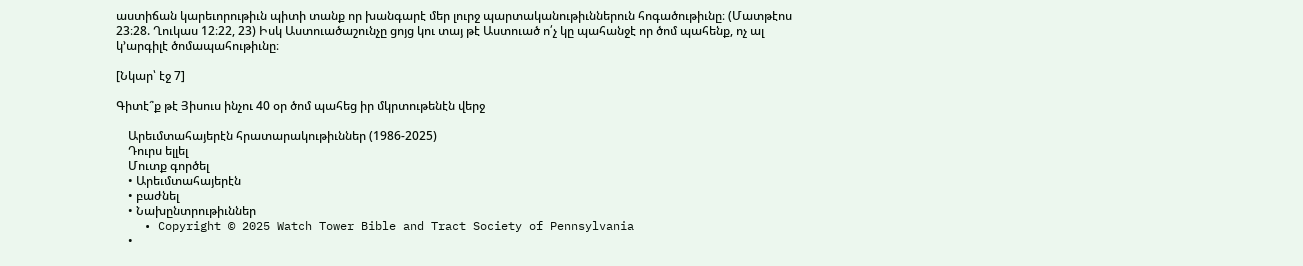աստիճան կարեւորութիւն պիտի տանք որ խանգարէ մեր լուրջ պարտականութիւններուն հոգածութիւնը։ (Մատթէոս 23։28. Ղուկաս 12։22, 23) Իսկ Աստուածաշունչը ցոյց կու տայ թէ Աստուած ո՛չ կը պահանջէ որ ծոմ պահենք, ոչ ալ կ’արգիլէ ծոմապահութիւնը։

[Նկար՝ էջ 7]

Գիտէ՞ք թէ Յիսուս ինչու 40 օր ծոմ պահեց իր մկրտութենէն վերջ

    Արեւմտահայերէն հրատարակութիւններ (1986-2025)
    Դուրս ելլել
    Մուտք գործել
    • Արեւմտահայերէն
    • բաժնել
    • Նախընտրութիւններ
    • Copyright © 2025 Watch Tower Bible and Tract Society of Pennsylvania
    •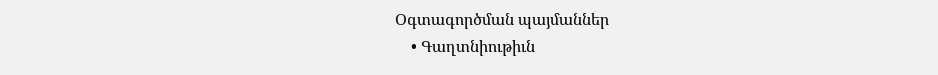Օգտագործման պայմաններ
    • Գաղտնիութիւն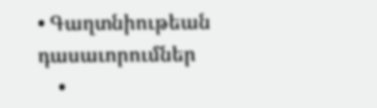• Գաղտնիութեան դասաւորումներ
    •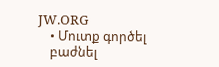JW.ORG
    • Մուտք գործել
    բաժնել